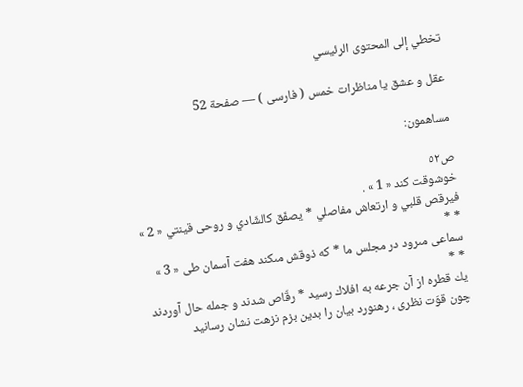تخطي إلى المحتوى الرئيسي

عقل و عشق يا مناظرات خمس ( فارسى ) — صفحة 52

مساهمون:

ص٥٢
خوشوقت كند « 1 » .
فيرقص قلبي و ارتعاش مفاصلي * يصفّق كالشّادي و روحى قينتي « 2 »
* *
سماعى مىرود در مجلس ما * كه ذوقش مىكند هفت آسمان طى « 3 »
* *
يك قطره از آن جرعه به افلاك رسيد * رقّاص شدند و جمله حال آوردند
چون قوّت نظرى ، رهنورد بيان را بدين بزم نزهت نشان رسانيد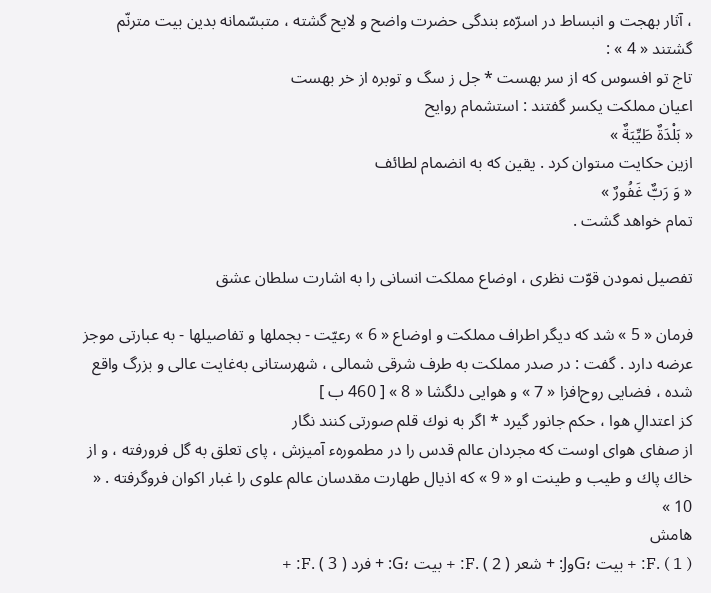، آثار بهجت و انبساط در اسرّهء بندگى حضرت واضح و لايح گشته ، متبسّمانه بدين بيت مترنّم گشتند « 4 » :
تاج تو افسوس كه از سر بهست * جل ز سگ و توبره از خر بهست
اعيان مملكت يكسر گفتند : استشمام روايح
« بَلْدَةٌ طَيِّبَةٌ »
ازين حكايت مىتوان كرد . يقين كه به انضمام لطائف
« وَ رَبٌّ غَفُورٌ »
تمام خواهد گشت .

تفصيل نمودن قوّت نظرى ، اوضاع مملكت انسانى را به اشارت سلطان عشق

فرمان « 5 » شد كه ديگر اطراف مملكت و اوضاع « 6 » رعيّت - بجملها و تفاصيلها - به عبارتى موجز عرضه دارد . گفت : در صدر مملكت به طرف شرقى شمالى ، شهرستانى به‌غايت عالى و بزرگ واقع شده ، فضايى روح‌افزا « 7 » و هوايى دلگشا « 8 » [ 460 ب ]
كز اعتدالِ هوا ، حكم جانور گيرد * اگر به نوك قلم صورتى كنند نگار
از صفاى هواى اوست كه مجردان عالم قدس را در مطمورهء آميزش ، پاى تعلق به گل فرورفته ، و از خاك پاك و طيب و طينت او « 9 » كه اذيال طهارت مقدسان عالم علوى را غبار اكوان فروگرفته . « 10 »
هامش
( 1 ) .F: + بيت ؛GوJ: + شعر ( 2 ) .F: + بيت ؛G: + فرد ( 3 ) .F: +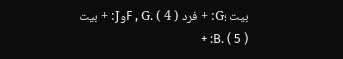بيت ؛G: + فرد ( 4 ) .F , GوJ: + بيت ( 5 ) .B: +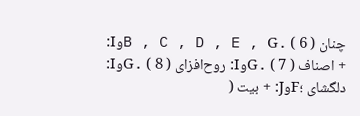چنان ( 6 ) .B , C , D , E , GوI: + اصناف ( 7 ) .GوI: روح‌افزاى ( 8 ) .GوI: دلگشاى ؛FوJ: + بيت (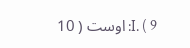9 ) .I: اوست ( 10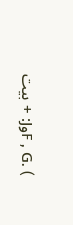) .F , GوJ: + بيت